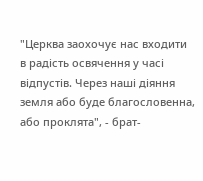"Церква заохочує нас входити в радість освячення у часі відпустів. Через наші діяння земля або буде благословенна, або проклята", - брат-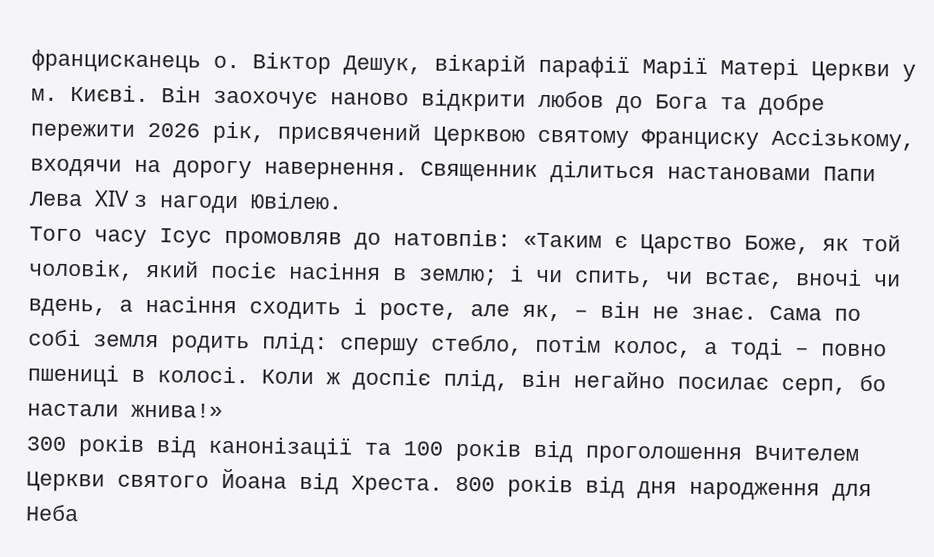францисканець о. Віктор Дешук, вікарій парафії Марії Матері Церкви у м. Києві. Він заохочує наново відкрити любов до Бога та добре пережити 2026 рік, присвячений Церквою святому Франциску Ассізькому, входячи на дорогу навернення. Священник ділиться настановами Папи Лева XIV з нагоди Ювілею.
Того часу Ісус промовляв до натовпів: «Таким є Царство Боже, як той чоловік, який посіє насіння в землю; і чи спить, чи встає, вночі чи вдень, а насіння сходить і росте, але як, – він не знає. Сама по собі земля родить плід: спершу стебло, потім колос, а тоді – повно пшениці в колосі. Коли ж доспіє плід, він негайно посилає серп, бо настали жнива!»
300 років від канонізації та 100 років від проголошення Вчителем Церкви святого Йоана від Хреста. 800 років від дня народження для Неба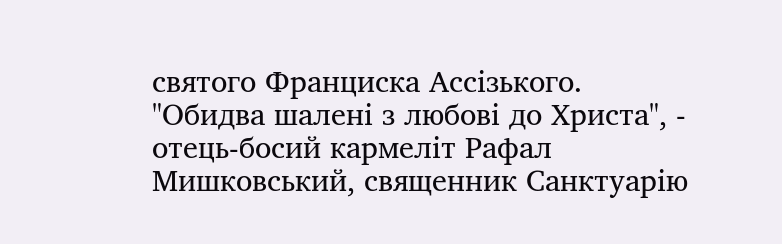святого Франциска Ассізького. "Обидва шалені з любові до Христа", - отець-босий кармеліт Рафал Мишковський, священник Санктуарію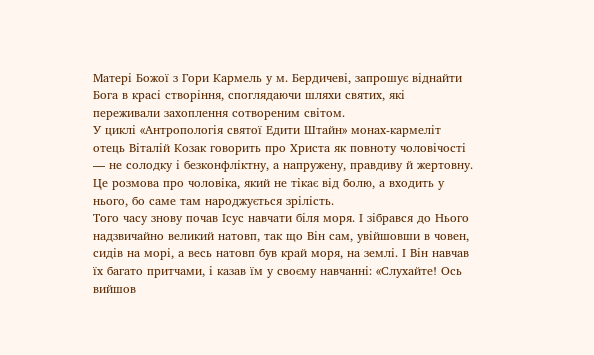Матері Божої з Гори Кармель у м. Бердичеві, запрошує віднайти Бога в красі створіння, споглядаючи шляхи святих, які переживали захоплення сотвореним світом.
У циклі «Антропологія святої Едити Штайн» монах-кармеліт отець Віталій Козак говорить про Христа як повноту чоловічості — не солодку і безконфліктну, а напружену, правдиву й жертовну. Це розмова про чоловіка, який не тікає від болю, а входить у нього, бо саме там народжується зрілість.
Того часу знову почав Ісус навчати біля моря. І зібрався до Нього надзвичайно великий натовп, так що Він сам, увійшовши в човен, сидів на морі, а весь натовп був край моря, на землі. І Він навчав їх багато притчами, і казав їм у своєму навчанні: «Слухайте! Ось вийшов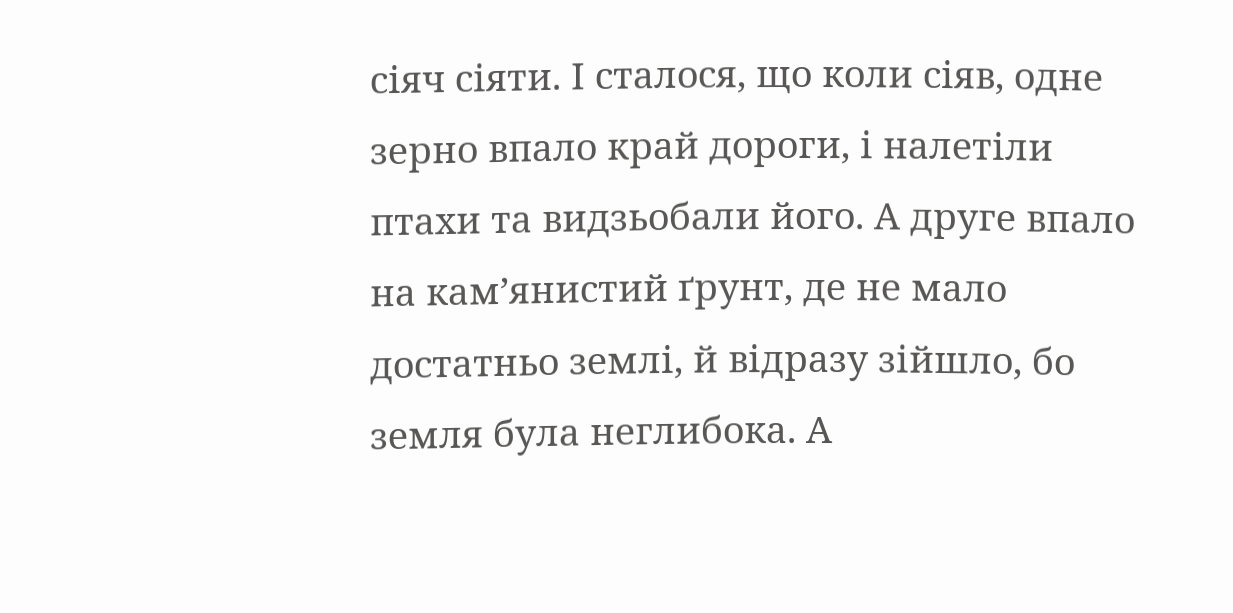сіяч сіяти. І сталося, що коли сіяв, одне зерно впало край дороги, і налетіли птахи та видзьобали його. А друге впало на кам’янистий ґрунт, де не мало достатньо землі, й відразу зійшло, бо земля була неглибока. А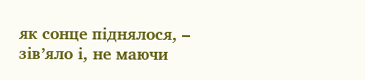як сонце піднялося, – зів’яло і, не маючи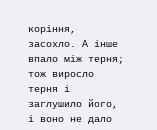коріння, засохло. А інше впало між терня; тож виросло терня і заглушило його, і воно не дало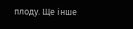плоду. Ще інше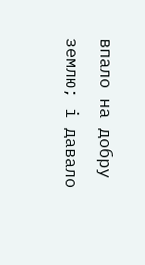впало на добру землю; і давало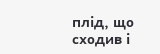плід, що сходив і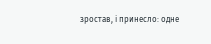зростав, і принесло: одне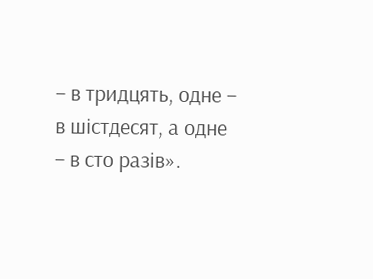– в тридцять, одне – в шістдесят, а одне – в сто разів».